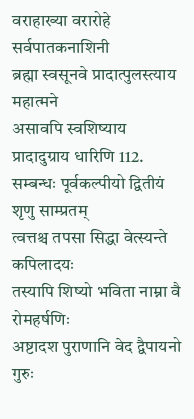वराहाख्या वरारोहे सर्वपातकनाशिनी
ब्रह्मा स्वसूनवे प्रादात्पुलस्त्याय महात्मने
असावपि स्वशिष्याय प्रादादुग्राय धारिणि 112.
सम्बन्धः पूर्वकल्पीयो द्वितीयं शृणु साम्प्रतम्
त्वत्तश्च तपसा सिद्धा वेत्स्यन्ते कपिलादयः
तस्यापि शिष्यो भविता नाम्ना वै रोमहर्षणिः
अष्टादश पुराणानि वेद द्वैपायनो गुरुः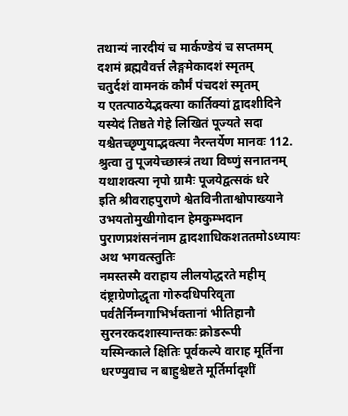तथान्यं नारदीयं च मार्कण्डेयं च सप्तमम्
दशमं ब्रह्मवैवर्त्त लैङ्गमेकादशं स्मृतम्
चतुर्दशं वामनकं कौर्मं पंचदशं स्मृतम्
य एतत्पाठयेद्भक्त्या कार्तिक्यां द्वादशीदिने
यस्येदं तिष्ठते गेहे लिखितं पूज्यते सदा
यश्चैतच्छृणुयाद्भक्त्या नैरन्तर्येण मानवः 112.
श्रुत्वा तु पूजयेच्छास्त्रं तथा विष्णुं सनातनम्
यथाशक्त्या नृपो ग्रामैः पूजयेद्वत्सकं धरे
इति श्रीवराहपुराणे श्वेतविनीताश्वोपाख्याने उभयतोमुखीगोदान हेमकुम्भदान पुराणप्रशंसनंनाम द्वादशाधिकशततमोऽध्यायः
अथ भगवत्स्तुतिः
नमस्तस्मै वराहाय लीलयोद्धरते महीम्
दंष्ट्राग्रेणोद्धृता गोरुदधिपरिवृता पर्वतैर्निम्नगाभिर्भक्तानां भीतिहानौ सुरनरकदशास्यान्तकः क्रोडरूपी
यस्मिन्काले क्षितिः पूर्वकल्पे वाराह मूर्तिना
धरण्युवाच न बाहुश्चेष्टते मूर्तिर्मादृशीं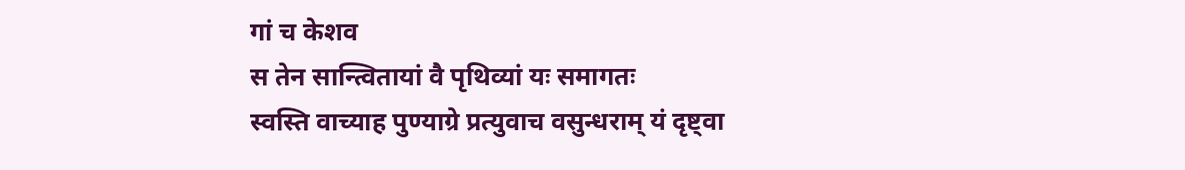गां च केशव
स तेन सान्त्वितायां वै पृथिव्यां यः समागतः
स्वस्ति वाच्याह पुण्याग्रे प्रत्युवाच वसुन्धराम् यं दृष्ट्वा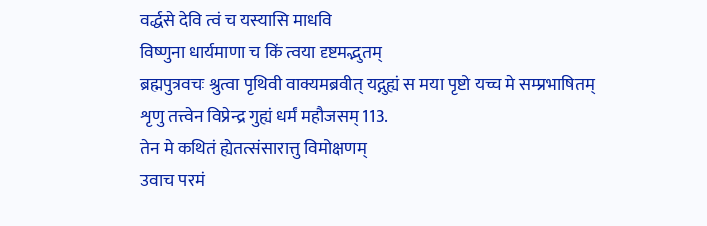वर्द्धसे देवि त्वं च यस्यासि माधवि
विष्णुना धार्यमाणा च किं त्वया दृष्टमद्भुतम्
ब्रह्मपुत्रवचः श्रुत्वा पृथिवी वाक्यमब्रवीत् यद्गुह्यं स मया पृष्टो यच्च मे सम्प्रभाषितम्
शृणु तत्त्वेन विप्रेन्द्र गुह्यं धर्मं महौजसम् 113.
तेन मे कथितं ह्येतत्संसारात्तु विमोक्षणम्
उवाच परमं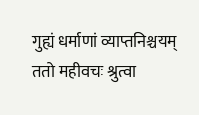गुह्यं धर्माणां व्याप्तनिश्चयम्
ततो महीवचः श्रुत्वा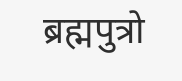ब्रह्मपुत्रो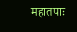महातपाः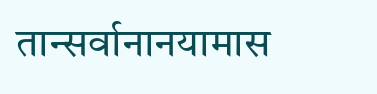तान्सर्वानानयामास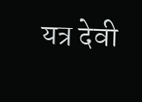यत्र देवी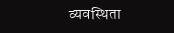व्यवस्थिता